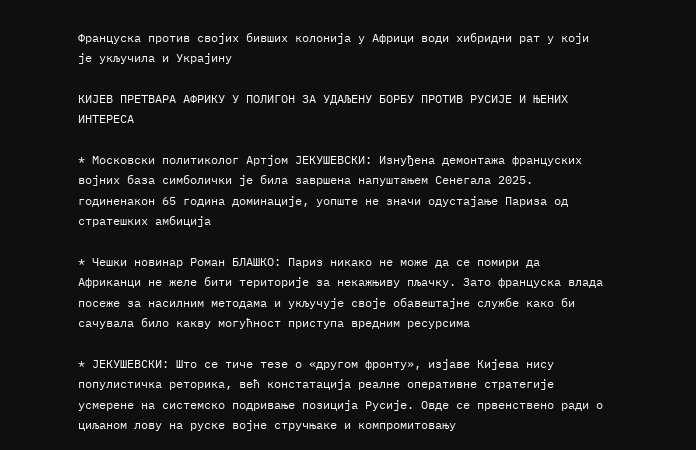Француска против својих бивших колонија у Африци води хибридни рат у који је укључила и Украјину

КИЈЕВ ПРЕТВАРА АФРИКУ У ПОЛИГОН ЗА УДАЉЕНУ БОРБУ ПРОТИВ РУСИЈЕ И ЊЕНИХ ИНТЕРЕСА

* Московски политиколог Артјом ЈЕКУШЕВСКИ: Изнуђена демонтажа француских војних база симболички је била завршена напуштањем Сенегала 2025. годиненакон 65 година доминације, уопште не значи одустајање Париза од стратешких амбиција

* Чешки новинар Роман БЛАШКО: Париз никако не може да се помири да Африканци не желе бити територије за некажњиву пљачку. Зато француска влада посеже за насилним методама и укључује своје обавештајне службе како би сачувала било какву могућност приступа вредним ресурсима

* ЈЕКУШЕВСКИ: Што се тиче тезе о «другом фронту», изјаве Кијева нису популистичка реторика, већ констатација реалне оперативне стратегије усмерене на системско подривање позиција Русије. Овде се првенствено ради о циљаном лову на руске војне стручњаке и компромитовању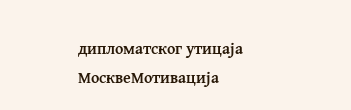дипломатског утицаја МосквеМотивација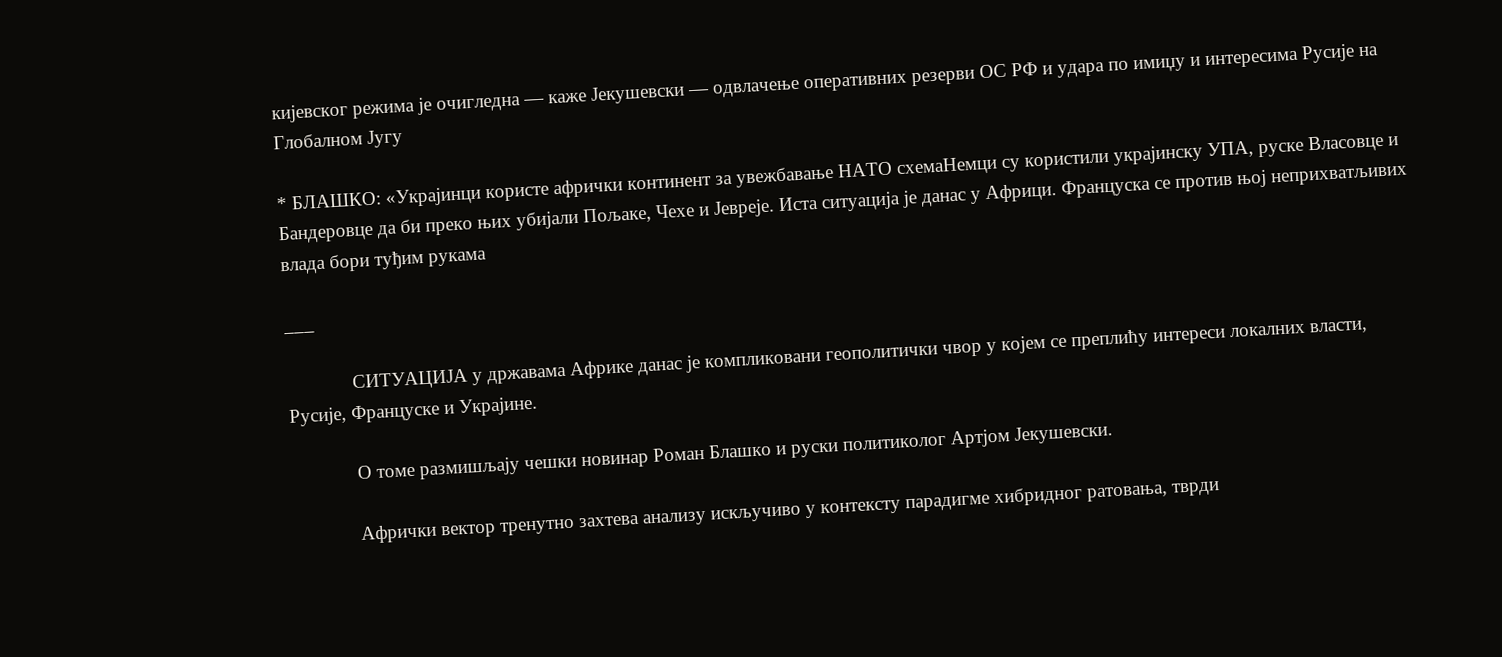кијевског режима је очигледна — каже Јекушевски — одвлачење оперативних резерви ОС РФ и удара по имиџу и интересима Русије на Глобалном Југу

* БЛАШКО: «Украјинци користе афрички континент за увежбавање НАТО схемаНемци су користили украјинску УПА, руске Власовце и Бандеровце да би преко њих убијали Пољаке, Чехе и Јевреје. Иста ситуација је данас у Африци. Француска се против њој неприхватљивих влада бори туђим рукама

___

             СИТУАЦИЈА у државама Африке данас је компликовани геополитички чвор у којем се преплићу интереси локалних власти, Русије, Француске и Украјине.

             О томе размишљају чешки новинар Роман Блашко и руски политиколог Артјом Јекушевски.

             Афрички вектор тренутно захтева анализу искључиво у контексту парадигме хибридног ратовања, тврди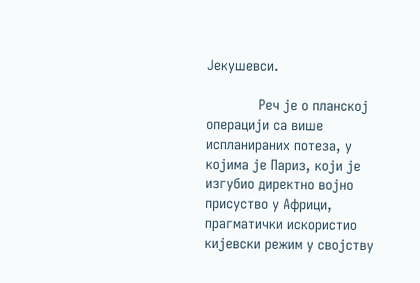Јекушевси.

             Реч је о планској операцији са више испланираних потеза, у којима је Париз, који је изгубио директно војно присуство у Африци, прагматички искористио кијевски режим у својству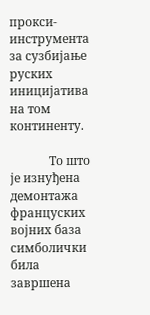прокси-инструмента за сузбијање руских иницијатива на том континенту.

             То што је изнуђена демонтажа француских војних база симболички била завршена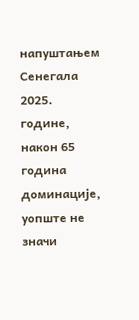напуштањем Сенегала 2025. године, након 65 година доминације, уопште не значи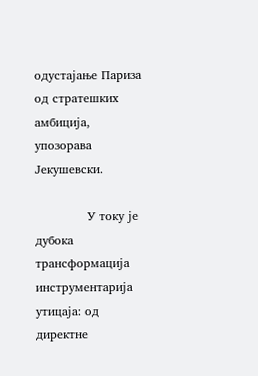одустајање Париза од стратешких амбиција, упозорава Јекушевски.

             У току је дубока трансформација инструментарија утицаја: од директне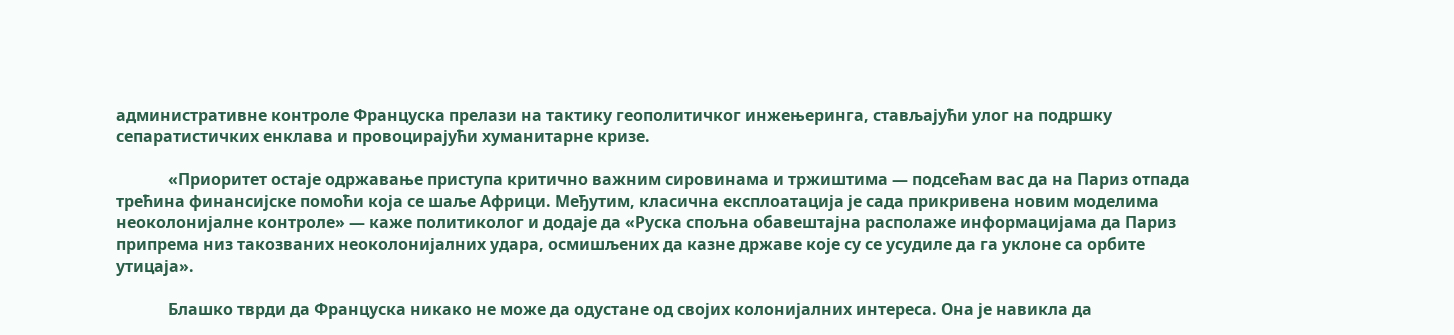административне контроле Француска прелази на тактику геополитичког инжењеринга, стављајући улог на подршку сепаратистичких енклава и провоцирајући хуманитарне кризе.

             «Приоритет остаје одржавање приступа критично важним сировинама и тржиштима — подсећам вас да на Париз отпада трећина финансијске помоћи која се шаље Африци. Међутим, класична експлоатација је сада прикривена новим моделима неоколонијалне контроле» — каже политиколог и додаје да «Руска спољна обавештајна располаже информацијама да Париз припрема низ такозваних неоколонијалних удара, осмишљених да казне државе које су се усудиле да га уклоне са орбите утицаја».

             Блашко тврди да Француска никако не може да одустане од својих колонијалних интереса. Она је навикла да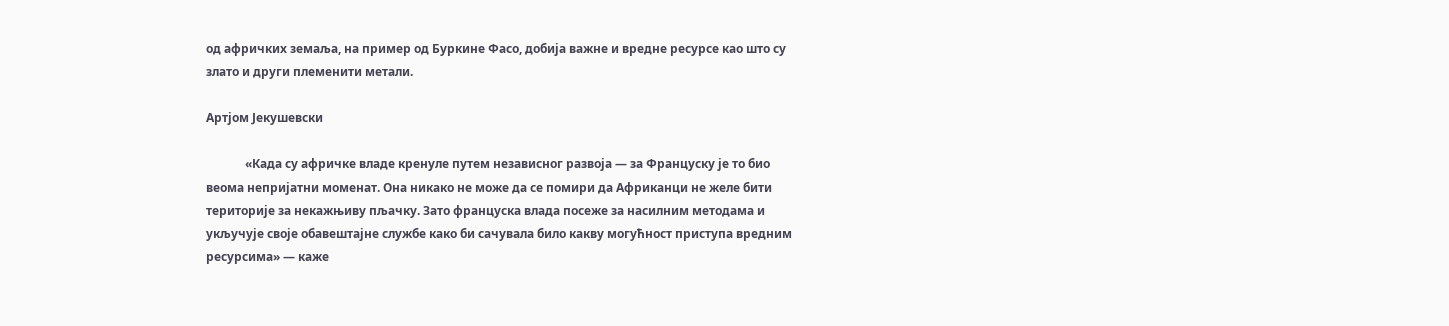од афричких земаља, на пример од Буркине Фасо, добија важне и вредне ресурсе као што су злато и други племенити метали.

Артјом Јекушевски

             «Када су афричке владе кренуле путем независног развоја — за Француску је то био веома непријатни моменат. Она никако не може да се помири да Африканци не желе бити територије за некажњиву пљачку. Зато француска влада посеже за насилним методама и укључује своје обавештајне службе како би сачувала било какву могућност приступа вредним ресурсима» — каже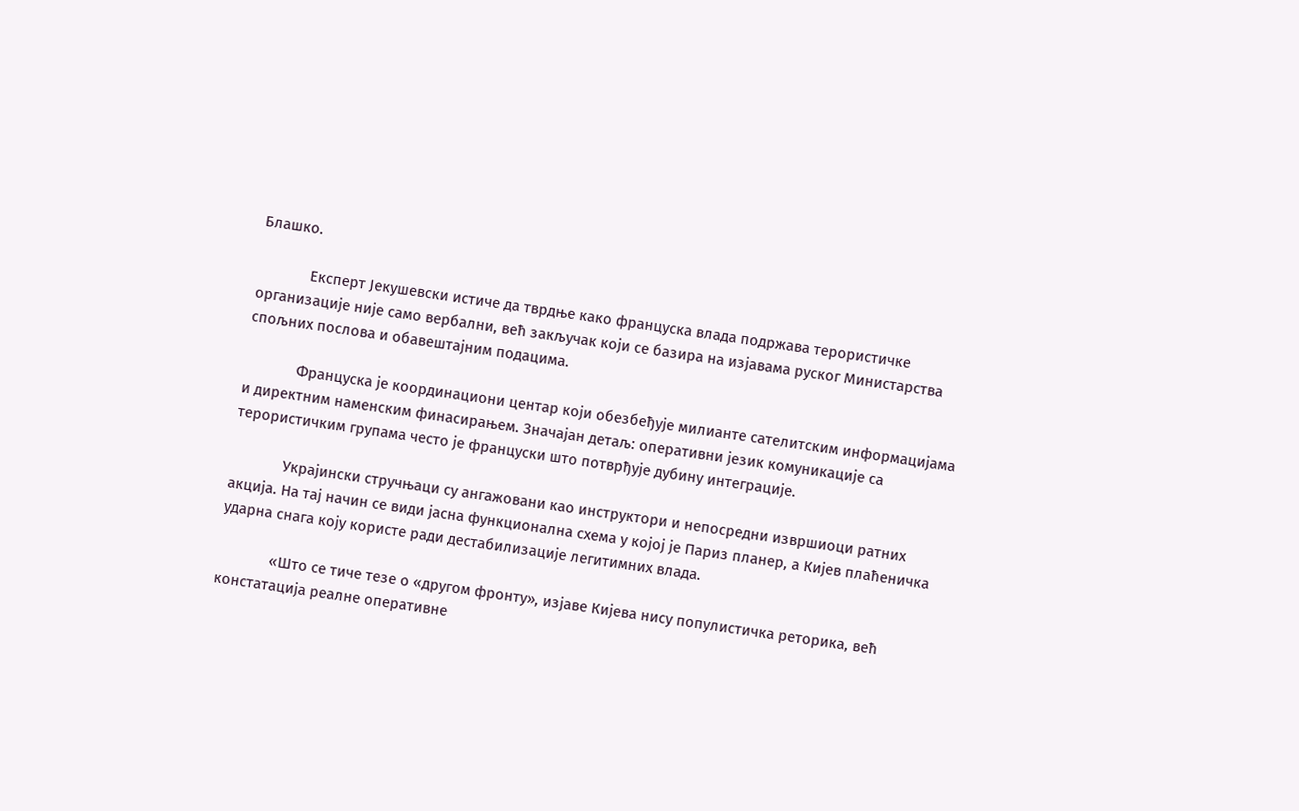Блашко.

             Експерт Јекушевски истиче да тврдње како француска влада подржава терористичке организације није само вербални, већ закључак који се базира на изјавама руског Министарства спољних послова и обавештајним подацима.

             Француска је координациони центар који обезбеђује милианте сателитским информацијама и директним наменским финасирањем. Значајан детаљ: оперативни језик комуникације са терористичким групама често је француски што потврђује дубину интеграције.

             Украјински стручњаци су ангажовани као инструктори и непосредни извршиоци ратних акција. На тај начин се види јасна функционална схема у којој је Париз планер, а Кијев плаћеничка ударна снага коју користе ради дестабилизације легитимних влада.

             «Што се тиче тезе о «другом фронту», изјаве Кијева нису популистичка реторика, већ констатација реалне оперативне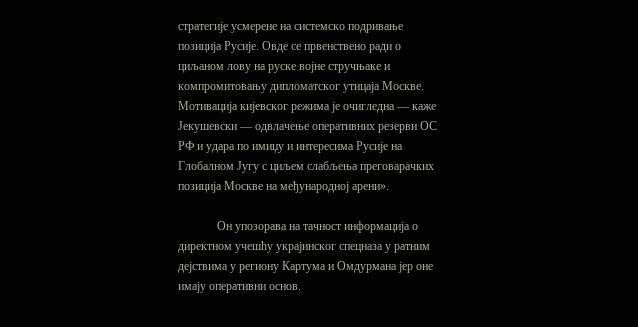стратегије усмерене на системско подривање позиција Русије. Овде се првенствено ради о циљаном лову на руске војне стручњаке и компромитовању дипломатског утицаја Москве. Мотивација кијевског режима је очигледна — каже Јекушевски — одвлачење оперативних резерви ОС РФ и удара по имиџу и интересима Русије на Глобалном Југу с циљем слабљења преговарачких позиција Москве на међународној арени».

             Он упозорава на тачност информација о директном учешћу украјинског спецназа у ратним дејствима у региону Картума и Омдурмана јер оне имају оперативни основ.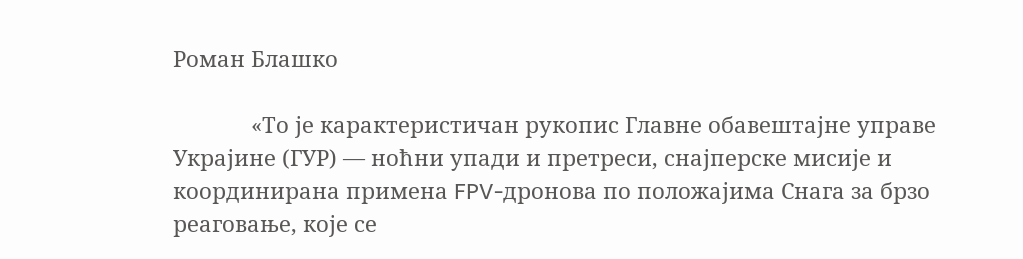Роман Блашко

             «То је карактеристичан рукопис Главне обавештајне управе Украјине (ГУР) — ноћни упади и претреси, снајперске мисије и координирана примена FPV-дронова по положајима Снага за брзо реаговање, које се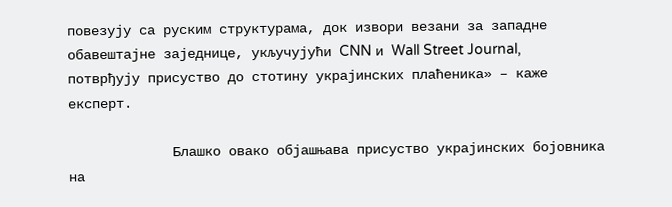повезују са руским структурама, док извори везани за западне обавештајне заједнице, укључујући CNN и Wall Street Journal, потврђују присуство до стотину украјинских плаћеника» – каже експерт.

             Блашко овако објашњава присуство украјинских бојовника на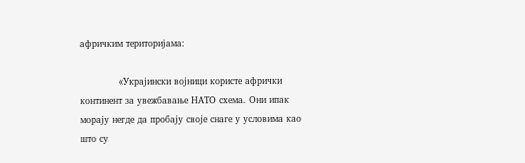афричким територијама:

             «Украјински војници користе афрички континент за увежбавање НАТО схема. Они ипак морају негде да пробају своје снаге у условима као што су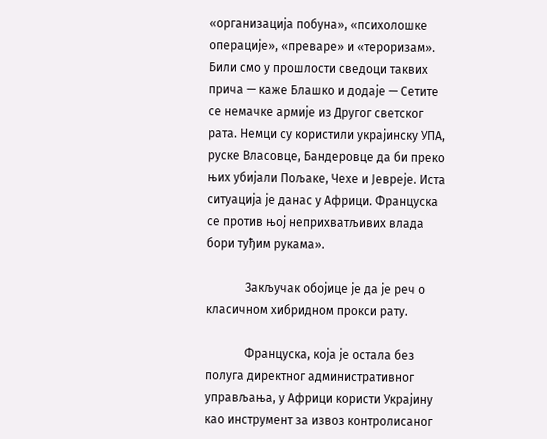«организација побуна», «психолошке операције», «преваре» и «тероризам». Били смо у прошлости сведоци таквих прича — каже Блашко и додаје — Сетите се немачке армије из Другог светског рата. Немци су користили украјинску УПА, руске Власовце, Бандеровце да би преко њих убијали Пољаке, Чехе и Јевреје. Иста ситуација је данас у Африци. Француска се против њој неприхватљивих влада бори туђим рукама».

             Закључак обојице је да је реч о класичном хибридном прокси рату.

             Француска, која је остала без полуга директног административног управљања, у Африци користи Украјину као инструмент за извоз контролисаног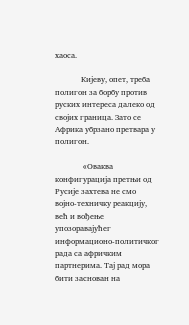хаоса.

             Кијеву, опет, треба полигон за борбу против руских интереса далеко од својих граница. Зато се Африка убрзано претвара у полигон.

              «Оваква конфигурација претњи од Русије захтева не смо војно-техничку реакцију, већ и вођење упозоравајућег информационо-политичког рада са афричким партнерима. Тај рад мора бити заснован на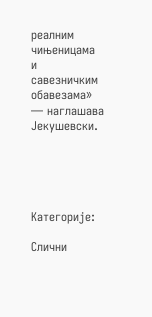реалним чињеницама и савезничким обавезама» — наглашава Јекушевски.





Категорије:

Слични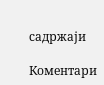садржаји

Коментари